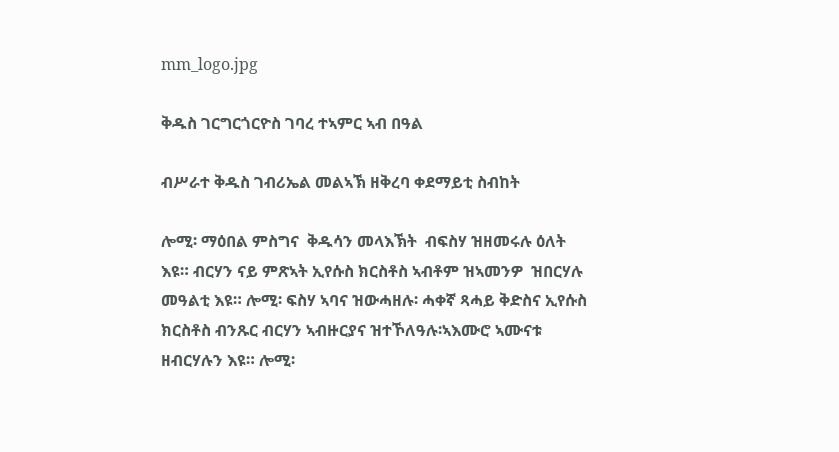mm_logo.jpg

ቅዱስ ገርግርጎርዮስ ገባረ ተኣምር ኣብ በዓል

ብሥራተ ቅዱስ ገብሪኤል መልኣኽ ዘቅረባ ቀደማይቲ ስብከት

ሎሚ፡ ማዕበል ምስግና  ቅዱሳን መላእኽት  ብፍስሃ ዝዘመሩሉ ዕለት እዩ። ብርሃን ናይ ምጽኣት ኢየሱስ ክርስቶስ ኣብቶም ዝኣመንዎ  ዝበርሃሉ  መዓልቲ እዩ። ሎሚ፡ ፍስሃ ኣባና ዝውሓዘሉ፡ ሓቀኛ ጻሓይ ቅድስና ኢየሱስ ክርስቶስ ብንጹር ብርሃን ኣብዙርያና ዝተኾለዓሉ፡ኣእሙሮ ኣሙናቱ ዘብርሃሉን እዩ። ሎሚ፡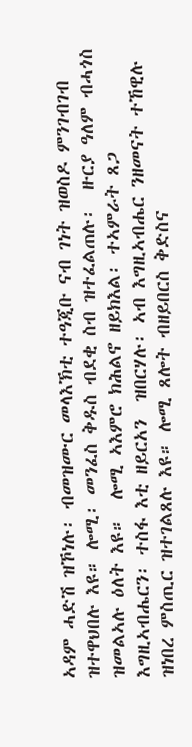ኣዳም ሓድሽ ዝኾነሉ፡ ብመዝሙር መላእኽቲ ተዓጂቡ ናብ ገነት ዝወስዶ ምንገብገብ ዝተዋህበሉ እዩ። ሎሚ፡ መንፈስ ቅዱስ ብደቂ ስብ ዝተፈልጠሉ፡  ዙርያ ዓለም ብሓጎስ ዝመልኣሉ ዕለት እዩ።  ሎሚ ኣእምሮ ክሕልኖ ዘይክእል፡ ተኣምራት ጸጋ እግዚኣብሔርን፡ ተስፋ እቲ ዘይርአን  ዝበርሃሉ፡ ኣብ እግዚኣብሔር ንዘመናት ተኸዊሉ ዝነበረ ምስጢር ዝተገልጸሉ እዩ። ሎሚ ጸሎት ብዘይበርስ ቅድስና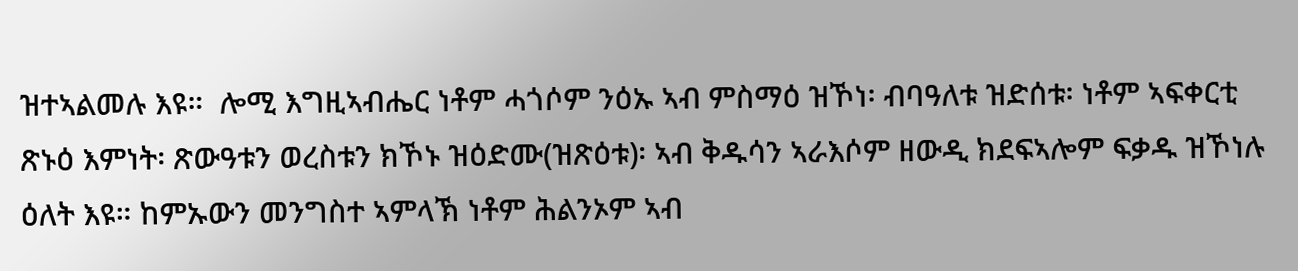ዝተኣልመሉ እዩ።  ሎሚ እግዚኣብሔር ነቶም ሓጎሶም ንዕኡ ኣብ ምስማዕ ዝኾነ፡ ብባዓለቱ ዝድሰቱ፡ ነቶም ኣፍቀርቲ ጽኑዕ እምነት፡ ጽውዓቱን ወረስቱን ክኾኑ ዝዕድሙ(ዝጽዕቱ)፡ ኣብ ቅዱሳን ኣራእሶም ዘውዲ ክደፍኣሎም ፍቃዱ ዝኾነሉ ዕለት እዩ። ከምኡውን መንግስተ ኣምላኽ ነቶም ሕልንኦም ኣብ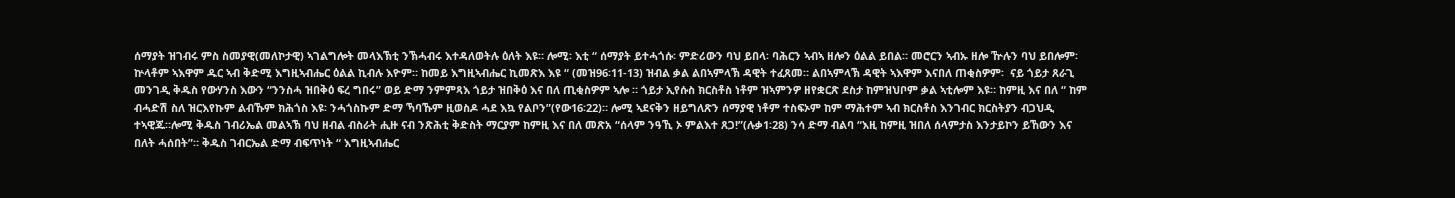ሰማያት ዝገብሩ ምስ ስመያዊ(መለኮታዊ) ኣገልግሎት መላእኽቲ ንኽሓብሩ እተዳለወትሉ ዕለት እዩ። ሎሚ፡ እቲ “ ሰማያት ይተሓጎሱ፡ ምድሪውን ባህ ይበላ፡ ባሕርን ኣብኣ ዘሎን ዕልል ይበል። መሮርን ኣብኡ ዘሎ ዅሉን ባህ ይበሎም፡ ኵላቶም ኣእዋም ዱር ኣብ ቅድሚ እግዚኣብሔር ዕልል ኪብሉ እዮም። ከመይ እግዚኣብሔር ኪመጽእ እዩ “ (መዝ96፡11-13) ዝብል ቃል ልበኣምላኽ ዳዊት ተፈጸመ። ልበኣምላኽ ዳዊት ኣእዋም እናበለ ጠቂስዎም፡  ናይ ጎይታ ጸራጊ መንገዲ ቅዱስ የውሃንስ እውን “ንንስሓ ዝበቅዕ ፍረ ግበሩ” ወይ ድማ ንምምጻእ ጎይታ ዝበቅዕ እና በለ ጢቂስዎም ኣሎ ። ጎይታ ኢየሱስ ክርስቶስ ነቶም ዝኣምንዎ ዘየቋርጽ ደስታ ከምዝህቦም ቃል ኣቲሎም እዩ። ከምዚ እና በለ “ ከም ብሓድሽ ስለ ዝርእየኩም ልብኹም ክሕጎስ እዩ፡ ንሓጎስኩም ድማ ኻባኹም ዚወስዶ ሓደ እኳ የልቦን”(የው16፡22)። ሎሚ ኣደናቅን ዘይግለጽን ሰማያዊ ነቶም ተስፍኦም ከም ማሕተም ኣብ ክርስቶስ እንገብር ክርስትያን ብጋህዲ ተኣዊጁ።ሎሚ ቅዱስ ገብሪኤል መልኣኽ ባህ ዘብል ብስራት ሒዙ ናብ ንጽሕቲ ቅድስት ማርያም ከምዚ እና በለ መጽአ “ሰላም ንዓኺ ኦ ምልእተ ጸጋ!”(ሉቃ1፡28) ንሳ ድማ ብልባ “እዚ ከምዚ ዝበለ ሰላምታስ እንታይኮን ይኸውን እና በለት ሓሰበት”። ቅዱስ ገብርኤል ድማ ብፍጥነት “ እግዚኣብሔር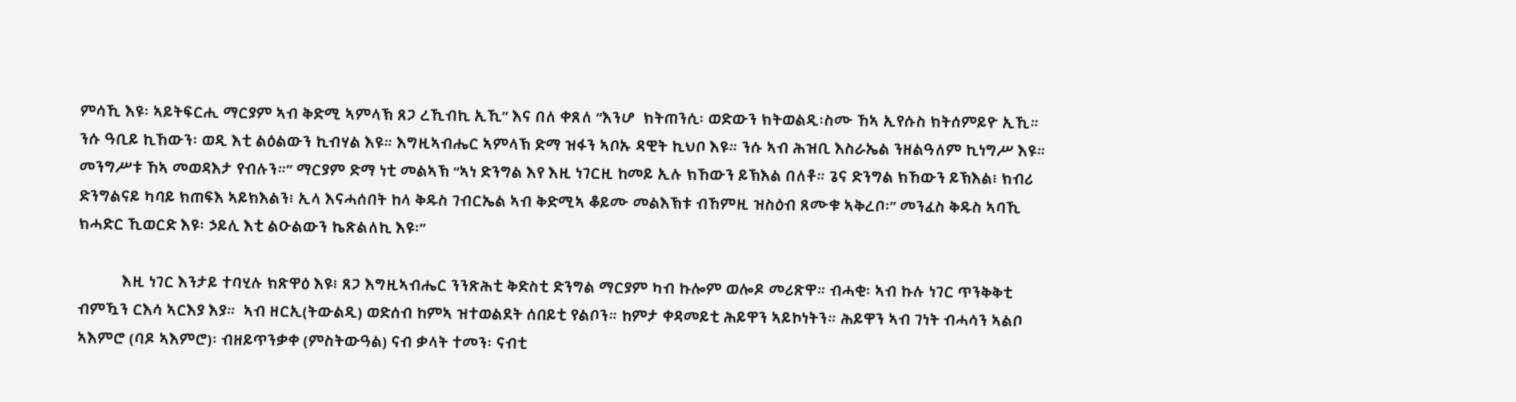ምሳኺ እዩ፡ ኣይትፍርሒ ማርያም ኣብ ቅድሚ ኣምላኽ ጸጋ ረኺብኪ ኢኺ” እና በለ ቀጸለ “እንሆ  ክትጠንሲ፡ ወድውን ክትወልዲ፡ስሙ ኸኣ ኢየሱስ ክትሰምይዮ ኢኺ። ንሱ ዓቢይ ኪኸውን፡ ወዲ እቲ ልዕልውን ኪብሃል እዩ። እግዚኣብሔር ኣምላኽ ድማ ዝፋን ኣቦኡ ዳዊት ኪህቦ እዩ። ንሱ ኣብ ሕዝቢ እስራኤል ንዘልዓለም ኪነግሥ እዩ። መንግሥቱ ኸኣ መወዳእታ የብሉን።” ማርያም ድማ ነቲ መልኣኽ “ኣነ ድንግል እየ እዚ ነገርዚ ከመይ ኢሉ ክኸውን ይኽእል በለቶ። ጌና ድንግል ክኸውን ይኽእል፧ ክብሪ ድንግልናይ ካባይ ክጠፍእ ኣይክእልን፧ ኢላ እናሓሰበት ከላ ቅዱስ ገብርኤል ኣብ ቅድሚኣ ቆይሙ መልእኽቱ ብኸምዚ ዝስዕብ ጸሙቁ ኣቅረቦ፡” መንፈስ ቅዱስ ኣባኺ ክሓድር ኺወርድ እዩ፡ ኃይሊ እቲ ልዑልውን ኬጽልለኪ እዩ፡”

           እዚ ነገር እንታይ ተባሂሉ ክጽዋዕ እዩ፧ ጸጋ እግዚኣብሔር ንንጽሕቲ ቅድስቲ ድንግል ማርያም ካብ ኩሎም ወሎዶ መሪጽዋ። ብሓቂ፡ ኣብ ኩሉ ነገር ጥንቅቅቲ ብምዃን ርእሳ ኣርእያ እያ።  ኣብ ዘርኢ(ትውልዲ) ወድሰብ ከምኣ ዝተወልደት ሰበይቲ የልቦን። ከምታ ቀዳመይቲ ሕይዋን ኣይኮነትን። ሕይዋን ኣብ ገነት ብሓሳን ኣልቦ ኣእምሮ (ባዶ ኣእምሮ)፡ ብዘይጥንቃቀ (ምስትውዓል) ናብ ቃላት ተመን፡ ናብቲ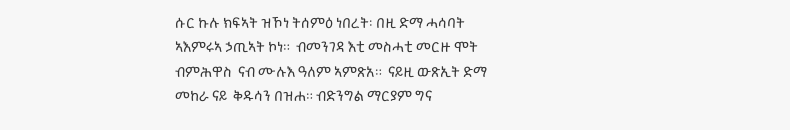ሱር ኩሉ ክፍኣት ዝኾነ ትሰምዕ ነበረት፡ በዚ ድማ ሓሳባት ኣእምሩኣ ኃጢኣት ኮነ።  ብመንገዳ እቲ መስሓቲ መርዙ ሞት ብምሕዋስ  ናብ ሙሉእ ዓለም ኣምጽአ።  ናይዚ ውጽኢት ድማ መከራ ናይ  ቅዱሳን በዝሐ። ብድንግል ማርያም ግና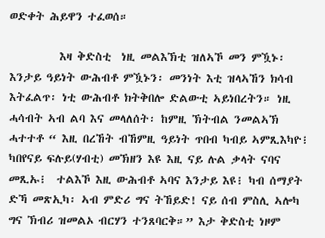ወድቀት ሕይዋን ተፈወሰ።

          እዛ ቅድስቲ  ነዚ መልእኽቲ ዝለኣኾ መን ምዃኑ፡ እንታይ ዓይነት ውሕብቶ ምዃኑን፡ መንነት እቲ ዝላኣኸን ክሳብ እትፈልጥ፡ ነቲ ውሕብቶ ክትቅበሎ ድልውቲ ኣይነበረትን። ነዚ ሓሳብት ኣብ ልባ እና መላለሰት፡ ከምዚ ኽትብል ንመልኣኽ ሓተተቶ “ እዚ በረኸት ብኸምዚ ዓይነት ጥበብ ካብይ ኣምጺእካዮ፧  ካበየናይ ፍሉይ(ሃብቲ) መኽዘን እዩ እዚ ናይ ሉል ቃላት ናባና መጺኡ፧  ተልእኾ እዚ ውሕብቶ ኣባና እንታይ እዩ፧ ካብ ሰማያት ድኻ መጽኢካ፡ ኣብ ምድሪ ግና ትኸይድ! ናይ ሰብ ምስሊ ኣሎካ ግና ኽብሪ ዝመልኦ ብርሃን ተንጸባርቅ።” እታ ቅድስቲ ነዞም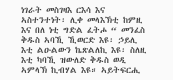ነገራት መስገዛእ ርእሳ እና ኣስተንተነት፡ ሊቀ መላእኽቲ ከምዚ እና በለ ነቲ ግድል ፈትሖ “ መንፈስ ቅዱስ ኣባኺ ኺወርድ እዩ፡ ኃይሊ እቲ ልዑልውን ኬጽልለኪ እዩ፡ ስለዚ እቲ ካባኺ ዝውለድ ቅዱስ ወዲ ኣምላኽ ኪብሃል እዩ። ኣይትፍርሒ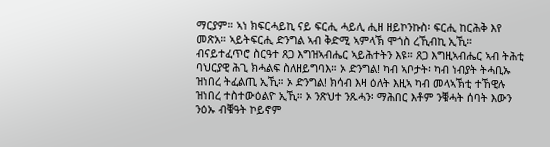ማርያም። ኣነ ክፍርሓይኪ ናይ ፍርሒ ሓይሊ ሒዘ ዘይኮንኩስ፡ ፍርሒ ከርሕቅ እየ መጽአ። ኣይትፍርሒ ድንግል ኣብ ቅድሚ ኣምላኽ ሞጎስ ረኺብኪ ኢኺ።  ብናይተፈጥሮ ስርዓተ ጸጋ እግዝኣብሔር ኣይሕተትን እዩ። ጸጋ እግዚኣብሔር ኣብ ትሕቲ ባህርያዊ ሕጊ ክሓልፍ ስለዘይግባእ። ኦ ድንግል! ካብ ኣቦታት፡ ካብ ነብያት ትሓቢኡ ዝነበረ ትፈልጢ ኢኺ። ኦ ድንግል! ክሳብ እዛ ዕለት እዚኣ ካብ መላኣኽቲ ተኸዊሉ ዝነበረ ተስተውዕልዮ ኢኺ። ኦ ንጽህተ ንጹሓን፡ ማሕበር እቶም ንቑሓት ሰባት እውን ንዕኡ ብቑዓት ኮይኖም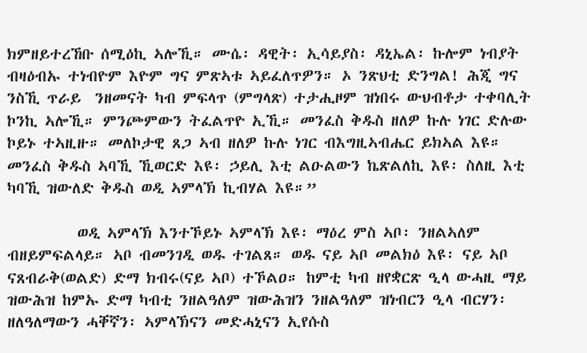ክምዘይተረኸቡ ሰሚዕኪ ኣሎኺ። ሙሴ፡ ዳዊት፡ ኢሳይያስ፡ ዳኒኤል፡ ኩሎም ነብያት ብዛዕብኡ ተነብዮም እዮም ግና ምጽኣቱ ኣይፈለጥዎን። ኦ ንጽህቲ ድንግል! ሕጂ ግና ንስኺ ጥራይ  ንዘመናት ካብ ምፍላጥ (ምግላጽ) ተታሒዞም ዝነበሩ ውህብቶታ ተቀባሊት ኮንኪ ኣሎኺ። ምንጮምውን ትፈልጥዮ ኢኺ። መንፈስ ቅዱስ ዘለዎ ኩሉ ነገር ድሉው ኮይኑ ተኣዚዙ። መለኮታዊ ጸጋ ኣብ ዘለዎ ኩሉ ነገር ብእግዚኣብሔር ይክኣል እዩ። መንፈስ ቅዱስ ኣባኺ ኺወርድ እዩ፡ ኃይሊ እቲ ልዑልውን ኬጽልለኪ እዩ፡ ስለዚ እቲ ካባኺ ዝውለድ ቅዱስ ወዲ ኣምላኽ ኪብሃል እዩ።”

          ወዲ ኣምላኽ እንተኾይኑ ኣምላኽ እዩ፡ ማዕረ ምስ ኣቦ፡ ንዘልኣለም ብዘይምፍልላይ። ኣቦ ብመንገዲ ወዱ ተገልጸ። ወዱ ናይ ኣቦ መልክዕ እዩ፡ ናይ ኣቦ ናጸብራቅ(ወልድ) ድማ ክብሩ(ናይ ኣቦ) ተኾልዐ። ከምቲ ካብ ዘየቋርጽ ዒላ ውሓዚ ማይ ዝውሕዝ ከምኡ ድማ ካብቲ ንዘልዓለም ዝውሕዝን ንዘልዓለም ዝነብርን ዒላ ብርሃን፡ ዘለዓለማውን ሓቐኛን፡ ኣምላኽናን መድሓኒናን ኢየሱስ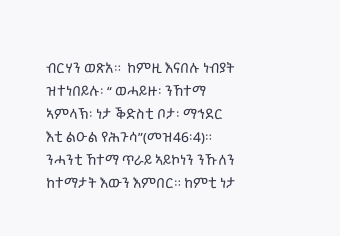ብርሃን ወጽአ።  ከምዚ እናበሉ ነብያት ዝተነበይሉ፡ “ ወሓይዙ፡ ንኸተማ ኣምላኽ፡ ነታ ቕድስቲ ቦታ፡ ማኅደር እቲ ልዑል የሕጉሳ”(መዝ46፡4)። ንሓንቲ ኸተማ ጥራይ ኣይኮነን ንኹለን ከተማታት እውን እምበር። ከምቲ ነታ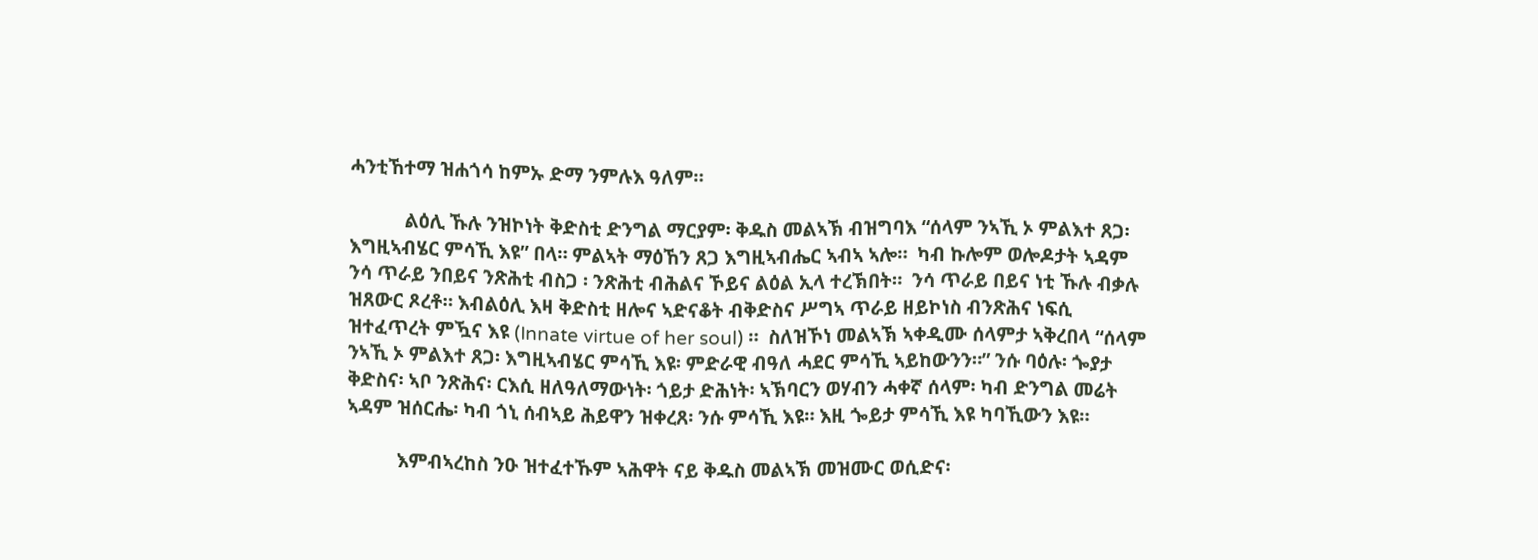ሓንቲኸተማ ዝሐጎሳ ከምኡ ድማ ንምሉእ ዓለም።

           ልዕሊ ኹሉ ንዝኮነት ቅድስቲ ድንግል ማርያም፡ ቅዱስ መልኣኽ ብዝግባእ “ሰላም ንኣኺ ኦ ምልእተ ጸጋ፡ እግዚኣብሄር ምሳኺ እዩ” በላ። ምልኣት ማዕኸን ጸጋ እግዚኣብሔር ኣብኣ ኣሎ።  ካብ ኩሎም ወሎዶታት ኣዳም ንሳ ጥራይ ንበይና ንጽሕቲ ብስጋ ፡ ንጽሕቲ ብሕልና ኾይና ልዕል ኢላ ተረኽበት።  ንሳ ጥራይ በይና ነቲ ኹሉ ብቃሉ ዝጸውር ጾረቶ። እብልዕሊ እዛ ቅድስቲ ዘሎና ኣድናቆት ብቅድስና ሥግኣ ጥራይ ዘይኮነስ ብንጽሕና ነፍሲ ዝተፈጥረት ምዃና እዩ (Innate virtue of her soul) ።  ስለዝኾነ መልኣኽ ኣቀዲሙ ሰላምታ ኣቅረበላ “ሰላም ንኣኺ ኦ ምልእተ ጸጋ፡ እግዚኣብሄር ምሳኺ እዩ፡ ምድራዊ ብዓለ ሓደር ምሳኺ ኣይከውንን።” ንሱ ባዕሉ፡ ጐያታ ቅድስና፡ ኣቦ ንጽሕና፡ ርእሲ ዘለዓለማውነት፡ ጎይታ ድሕነት፡ ኣኽባርን ወሃብን ሓቀኛ ሰላም፡ ካብ ድንግል መሬት ኣዳም ዝሰርሔ፡ ካብ ጎኒ ሰብኣይ ሕይዋን ዝቀረጸ፡ ንሱ ምሳኺ እዩ። እዚ ጐይታ ምሳኺ እዩ ካባኺውን እዩ።

          እምብኣረከስ ንዑ ዝተፈተኹም ኣሕዋት ናይ ቅዱስ መልኣኽ መዝሙር ወሲድና፡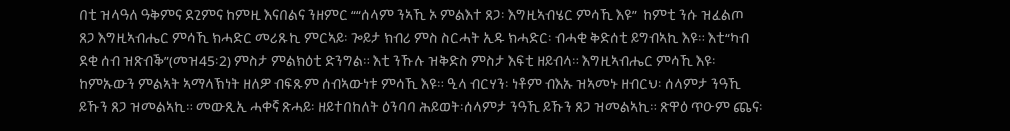በቲ ዝላዓለ ዓቅምና ደጊምና ከምዚ እናበልና ንዘምር ““ሰላም ንኣኺ ኦ ምልእተ ጸጋ፡ እግዚኣብሄር ምሳኺ እዩ”  ከምቲ ንሱ ዝፈልጦ  ጸጋ እግዚኣብሔር ምሳኺ ክሓድር መሪጹኪ ምርኣይ፡ ጐይታ ክብሪ ምስ ስርሓት ኢዱ ክሓድር፡ ብሓቂ ቅድሰቲ ይግብኣኪ እዩ። እቲ“ካብ ደቂ ሰብ ዝጽብቕ”(መዝ45፡2) ምስታ ምልክዕቲ ድንግል። እቲ ንኹሉ ዝቅድስ ምስታ እፍቲ ዘይብላ። እግዚኣብሔር ምሳኺ እዩ፡ ከምኡውን ምልኣት ኣማላኽነት ዘለዎ ብፍጹም ሰብኣውነቱ ምሳኺ እዩ። ዒላ ብርሃን፡ ነቶም ብእኡ ዝኣመኑ ዘብርህ፡ ሰላምታ ንዓኺ ይኹን ጸጋ ዝመልኣኪ። መውጺኢ ሓቀኛ ጽሓይ፡ ዘይተበከለት ዕንባባ ሕይወት፡ሰላምታ ንዓኺ ይኹን ጸጋ ዝመልኣኪ። ጽዋዕ ጥዑም ጨና፡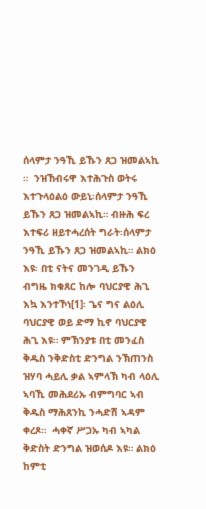ሰላምታ ንዓኺ ይኹን ጸጋ ዝመልኣኪ ።  ንዝኸብሩዋ እተሕጉስ ወትሩ እተጉላዕልዕ ውይኒ፡ሰላምታ ንዓኺ ይኹን ጸጋ ዝመልኣኪ። ብዙሕ ፍረ እተፍሪ ዘይተሓረሰት ግራት፡ሰላምታ ንዓኺ ይኹን ጸጋ ዝመልኣኪ። ልክዕ እዩ፡ በቲ ናትና መንገዲ ይኹን ብግዜ ክቁጸር ከሎ ባህርያዊ ሕጊ እኳ እንተኾነ[1]፡ ጌና ግና ልዕሊ ባህርያዊ ወይ ድማ ኪኖ ባህርያዊ ሕጊ እዩ። ምኽንያቱ በቲ መንፈስ ቅዱስ ንቅድስቲ ድንግል ንኽጠንስ ዝሃባ ሓይሊ ቃል ኣምላኽ ካብ ላዕሊ ኣባኺ መሕደሪኡ ብምግባር ኣብ ቅዱስ ማሕጸንኪ ንሓድሽ ኣዳም ቀረጾ።  ሓቀኛ ሥጋኡ ካብ ኣካል ቅድስት ድንግል ዝወሰዶ እዩ። ልክዕ ከምቲ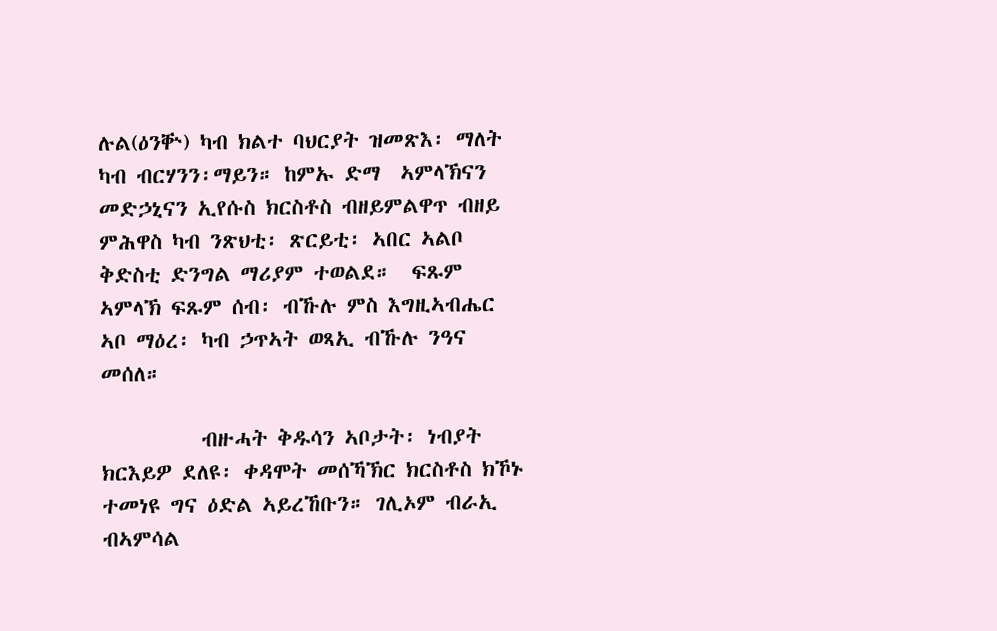ሉል(ዕንቝ) ካብ ክልተ ባህርያት ዝመጽእ፡ ማለት ካብ ብርሃንን፡ማይን። ከምኡ ድማ  ኣምላኽናን መድኃኒናን ኢየሱስ ክርስቶስ ብዘይምልዋጥ ብዘይ ምሕዋስ ካብ ንጽህቲ፡ ጽርይቲ፡ ኣበር ኣልቦ ቅድስቲ ድንግል ማሪያም ተወልደ።  ፍጹም ኣምላኽ ፍጹም ሰብ፡ ብኹሉ ምስ እግዚኣብሔር ኣቦ ማዕረ፡ ካብ ኃጥኣት ወጻኢ ብኹሉ ንዓና መሰለ።

          ብዙሓት ቅዱሳን ኣቦታት፡ ነብያት ክርእይዎ ደለዩ፡ ቀዳሞት መሰኻኽር ክርስቶስ ክኾኑ ተመነዩ ግና ዕድል ኣይረኸቡን። ገሊኦም ብራኢ ብኣምሳል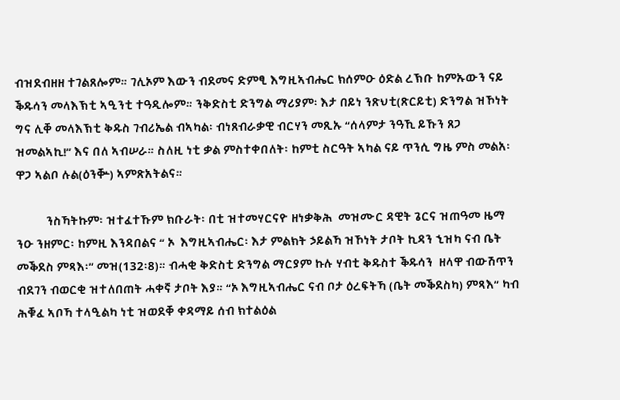ብዝደብዘዘ ተገልጸሎም። ገሊኦም እውን ብደመና ድምፂ እግዚኣብሔር ክሰምዑ ዕድል ረኽቡ ከምኡውን ናይ ቕዱሳን መላእኽቲ ኣዒንቲ ተዓዲሎም። ንቅድስቲ ድንግል ማሪያም፡ እታ በይነ ንጽህቲ(ጽርይቲ) ድንግል ዝኾነት ግና ሊቐ መላእኽቲ ቅዱስ ገብሪኤል ብኣካል፡ ብነጸብራቃዊ ብርሃን መጺኡ “ሰላምታ ንዓኺ ይኹን ጸጋ ዝመልኣኪ!” እና በለ ኣብሠራ። ስለዚ ነቲ ቃል ምስተቀበለት፡ ከምቲ ስርዓት ኣካል ናይ ጥንሲ ግዜ ምስ መልአ፡ ዋጋ ኣልቦ ሉል(ዕንቝ) ኣምጽአትልና።

          ንስኻትኩም፡ ዝተፈተኹም ክቡራት፡ በቲ ዝተመሃርናዮ ዘነቃቅሕ  መዝሙር ዳዊት ጌርና ዝጠዓመ ዜማ ንዑ ንዘምር፡ ከምዚ እንዳበልና “ ኦ  እግዚኣብሔር፡ እታ ምልክት ኃይልኻ ዝኾነት ታቦት ኪዳን ኂዝካ ናብ ቤት መቕደስ ምጻእ፡” መዝ(132፡8)። ብሓቂ ቅድስቲ ድንግል ማርያም ኩሉ ሃብቲ ቅዱስተ ቕዱሳን  ዘላዋ ብውሽጥን ብደገን ብወርቂ ዝተለበጠት ሓቀኛ ታቦት እያ። “ኦ እግዚኣብሔር ናብ ቦታ ዕረፍትኻ (ቤት መቕደስካ) ምጻእ” ካብ ሕቑፈ ኣቦኻ ተላዒልካ ነቲ ዝወደቐ ቀዳማይ ሰብ ክተልዕል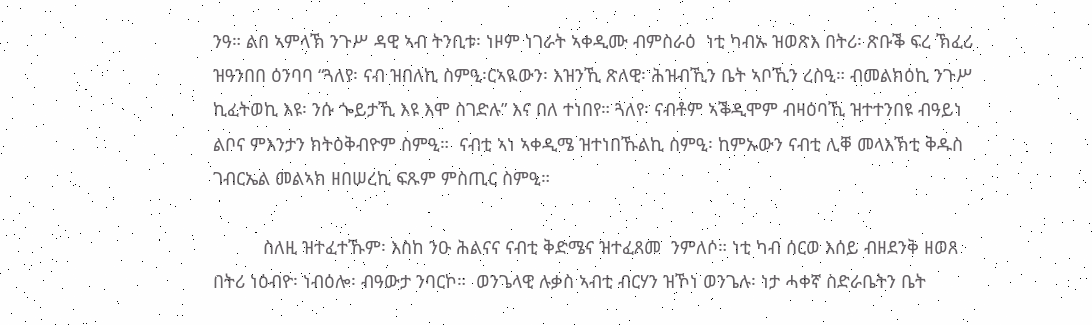ንዓ። ልበ ኣምላኽ ንጉሥ ዳዊ ኣብ ትንቢቱ፡ ነዞም ነገራት ኣቀዲሙ ብምስራዕ  ነቲ ካብኡ ዝወጽእ በትሪ፡ ጽቡቕ ፍረ ኽፈሪ ዝዓንበበ ዕንባባ “ጓለየ፡ ናብ ዝበለኪ ስምዒ፡ርኣዪውን፡ እዝንኺ ጽለዊ፡ ሕዝብኺን ቤት ኣቦኺን ረስዒ። ብመልክዕኪ ንጉሥ ኪፈትወኪ እዩ፡ ንሱ ጐይታኺ እዩ እሞ ስገድሉ” እና በለ ተነበየ። ጓለየ፡ ናብቶም ኣቕዲሞም ብዛዕባኺ ዝተተንበዩ ብዓይነ ልቦና ምእንታን ክትዕቅብዮም ስምዒ።  ናብቲ ኣነ ኣቀዲሜ ዝተነበኹልኪ ስምዒ፡ ከምኡውን ናብቲ ሊቐ መላእኽቲ ቅዱስ ገብርኤል መልኣክ ዘበሠረኪ ፍጹም ምስጢር ስምዒ።

          ስለዚ ዝተፈተኹም፡ እስከ ንዑ ሕልናና ናብቲ ቅድሜና ዝተፈጸመ  ንምለሶ። ነቲ ካብ ሰርወ እሰይ ብዘደንቅ ዘወጸ በትሪ ነዕብዮ፡ ነብዕሎ፡ ብዓውታ ንባርኮ።  ወንጌላዊ ሉቃስ ኣብቲ ብርሃን ዝኾነ ወንጌሉ፡ ነታ ሓቀኛ ስድራቤትን ቤት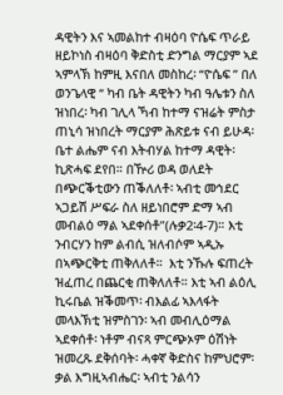ዳዊትን እና ኣመልከተ ብዛዕባ ዮሴፍ ጥራይ ዘይኮነስ ብዛዕባ ቅድስቲ ድንግል ማርያም ኣደ ኣምላኽ ከምዚ እናበለ መስከረ፡ “ዮሴፍ ” በለ ወንጌላዊ “ ካብ ቤት ዳዊትን ካብ ዓሌቱን ስለ ዝነበረ፡ ካብ ገሊላ ኻብ ከተማ ናዝሬት ምስታ ጠኒሳ ዝነበረት ማርያም ሕጽይቱ ናብ ይሁዳ፡ ቤተ ልሔም ናብ እትብሃል ከተማ ዳዊት፡ ኪጽሓፍ ደየበ። በዅሪ ወዳ ወለደት በጭርቕቲውን ጠቕለለቶ፡ ኣብቲ መኅደር ኣጋይሽ ሥፍራ ስለ ዘይነበሮም ድማ ኣብ መብልዕ ማል ኣደቀሰቶ”(ሉቃ2፡4-7)። እቲ ንብርሃን ከም ልብሲ ዝለብሶም ኣዲኡ በኣጭርቅቲ ጠቅለለቶ።  እቲ ንኹሉ ፍጠረት ዝፈጠረ በጨርቂ ጠቅለለቶ። እቲ ኣብ ልዕሊ ኪሩቤል ዝቕመጥ፡ ብእልፊ ኣእላፋት መላእኽቲ ዝምስገን፡ ኣብ መብሊዕማል ኣደቀሰቶ፡ ነቶም ብናጻ ምርጭኦም ዕሽነት ዝመረጹ ደቅሰባት፡ ሓቀኛ ቅድስና ከምህሮም፡ ቃል እግዚኣብሔር፡ ኣብቲ ንልሳን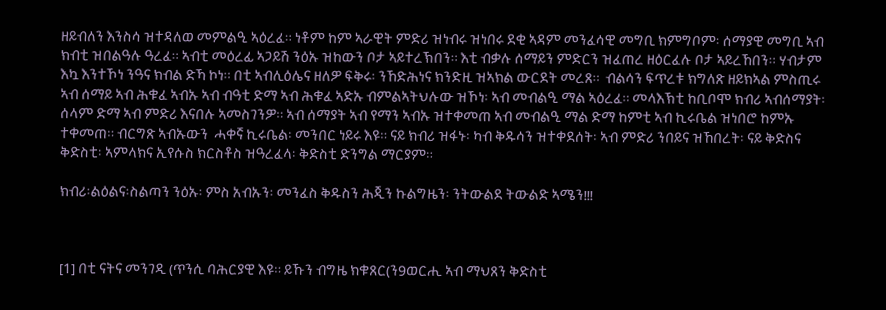ዘይብለን እንስሳ ዝተዳለወ መምልዒ ኣዕረፈ። ነቶም ከም ኣራዊት ምድሪ ዝነብሩ ዝነበሩ ደቂ ኣዳም መንፈሳዊ መግቢ ክምግቦም፡ ሰማያዊ መግቢ ኣብ ክብቲ ዝበልዓሉ ዓረፈ። ኣብቲ መዕረፊ ኣጋይሽ ንዕኡ ዝከውን ቦታ ኣይተረኽበን። እቲ ብቃሉ ሰማይን ምድርን ዝፈጠረ ዘዕርፈሉ ቦታ ኣይረኸበን። ሃብታም እኳ እንተኾነ ንዓና ክብል ድኻ ኮነ። በቲ ኣብሊዕሌና ዘለዎ ፍቅሩ፡ ንኸድሕነና ክንድዚ ዝኣክል ውርደት መረጸ።  ብልሳን ፍጥረቱ ክግለጽ ዘይክኣል ምስጢሩ ኣብ ሰማይ ኣብ ሕቁፈ ኣብኡ ኣብ ብዓቲ ድማ ኣብ ሕቁፈ ኣድኡ ብምልኣትህሉው ዝኾነ፡ ኣብ መብልዒ ማል ኣዕረፈ። መላእኽቲ ከቢቦሞ ክብሪ ኣብሰማያት፡ ሰላም ድማ ኣብ ምድሪ እናበሉ ኣመስገንዎ። ኣብ ሰማያት ኣብ የማን ኣብኡ ዝተቀመጠ ኣብ መብልዒ ማል ድማ ከምቲ ኣብ ኪሩቤል ዝነበሮ ከምኡ ተቀመጠ። ብርግጽ ኣብኡውን  ሓቀኛ ኪሩቤል፡ መንበር ነይሩ እዩ። ናይ ክብሪ ዝፋኑ፡ ካብ ቅዱሳን ዝተቀደሰት፡ ኣብ ምድሪ ንበይና ዝኸበረት፡ ናይ ቅድስና ቅድስቲ፡ ኣምላክና ኢየሱስ ክርስቶስ ዝዓረፈላ፡ ቅድስቲ ድንግል ማርያም።

ክብሪ፡ልዕልና፡ስልጣን ንዕኡ፡ ምስ አብኡን፡ መንፈስ ቅዱስን ሕጂን ኩልግዜን፡ ንትውልደ ትውልድ ኣሜን!!!



[1] በቲ ናትና መንገዲ (ጥንሲ ባሕርያዊ እዩ። ይኹን ብግዜ ክቁጸር(ን9ወርሒ ኣብ ማህጸን ቅድስቲ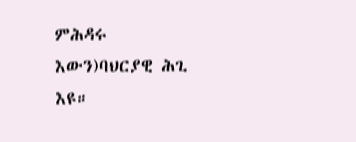ምሕዳሩ እውን)ባህርያዊ ሕጊ እዩ።